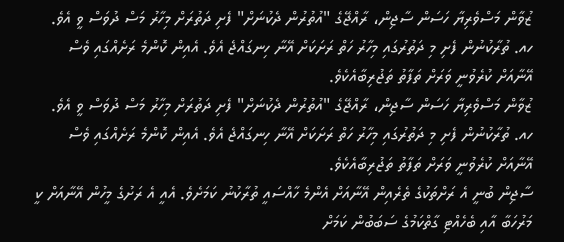ޒުވާން މަސްވެރިޔާ ހަސަން ސާޖިން، ރާއްޖޭގެ "އުތުރުން ދެކުނަށް" ފެށި ދަތުރަށް މިހާރު މަސް ދުވަސް ވީ އެވެ. ހއ. ތުރާކުނުން ފެށި މި ދަތުރުގައި މިހާރު ހަތް ރަށަކަށް އޭނާ ހިނގައްޖެ އެވެ. އެއިން ކޮންމެ ރަށެއްގައި ވެސް އޭނާއަށް ކުރެވުނީ ވަރަށް ތަފާތު ތަޖުރިބާއެކެވެ.
ޒުވާން މަސްވެރިޔާ ހަސަން ސާޖިން، ރާއްޖޭގެ "އުތުރުން ދެކުނަށް" ފެށި ދަތުރަށް މިހާރު މަސް ދުވަސް ވީ އެވެ. ހއ. ތުރާކުނުން ފެށި މި ދަތުރުގައި މިހާރު ހަތް ރަށަކަށް އޭނާ ހިނގައްޖެ އެވެ. އެއިން ކޮންމެ ރަށެއްގައި ވެސް އޭނާއަށް ކުރެވުނީ ވަރަށް ތަފާތު ތަޖުރިބާއެކެވެ.
ސާޖިން ބުނީ އެ ރަށްތަކުގެ ތެރެއިން އޭނާއަށް އެންމެ ހާއްސައީ ތުރާކުނު ކަމަށެވެ. އެއީ އެ ރަށުގެ މީހުން އޭނާއަށް ކީ މަރުހަބާ އާއި ބެހެއްޓި ގާތްކަމުގެ ސަބަބުން ކަމަށް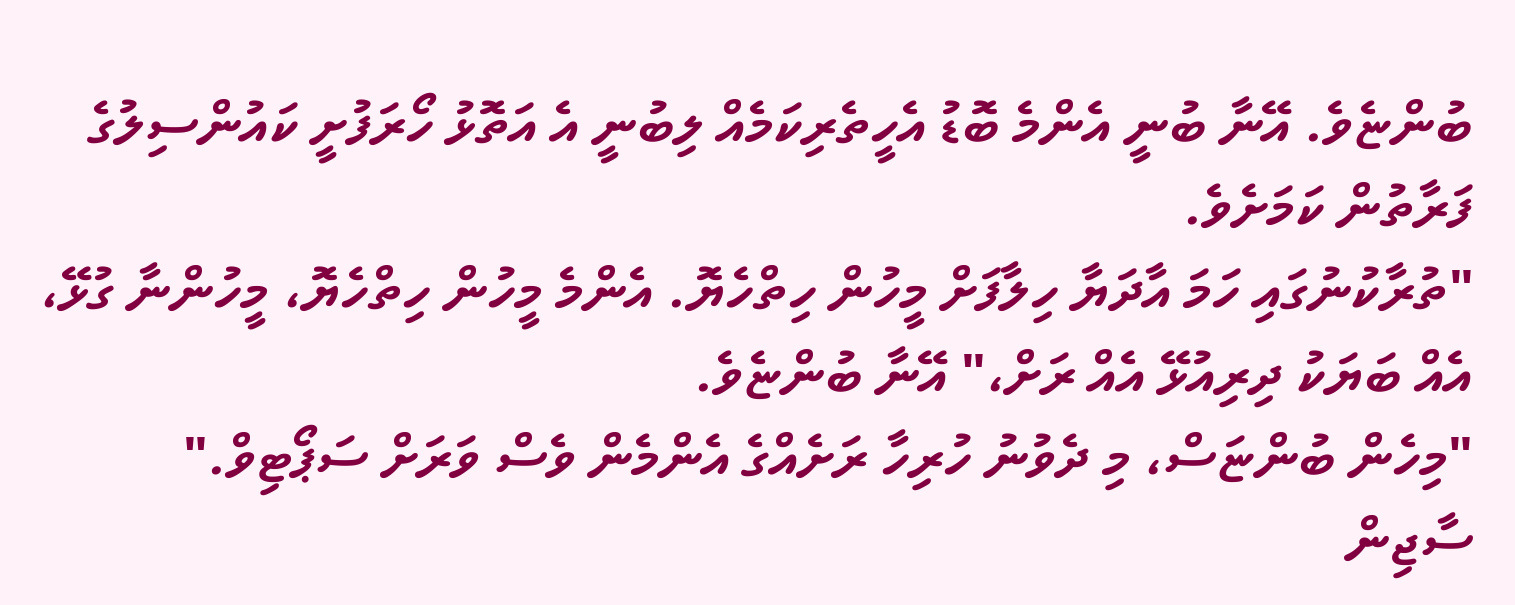ބުންޏެވެ. އޭނާ ބުނީ އެންމެ ބޮޑު އެހީތެރިކަމެއް ލިބުނީ އެ އަތޮޅު ހޯރަފުށީ ކައުންސިލުގެ ފަރާތުން ކަމަށެވެ.
"ތުރާކުނުގައި ހަމަ އާދަޔާ ހިލާފަށް މީހުން ހިތްހެޔޮ. އެންމެ މީހުން ހިތްހެޔޮ، މީހުންނާ ގުޅޭ، އެއް ބަޔަކު ދިރިއުޅޭ އެއް ރަށް،" އޭނާ ބުންޏެވެ.
"މިހެން ބުންޏަސް، މި ދެވުނު ހުރިހާ ރަށެއްގެ އެންމެން ވެސް ވަރަށް ސަޕޯޓިވް."
ސާޖިން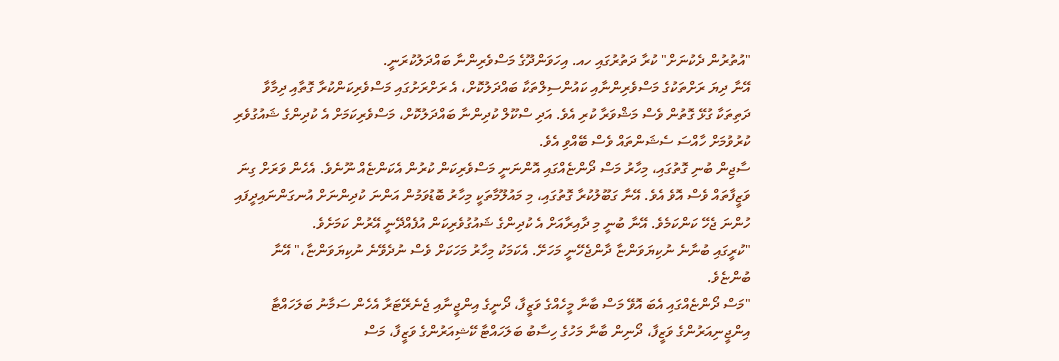"އުތުރުން ދެކުނަށް" ކުރާ ދަތުރުގައި ހއ. އިހަވަންދޫގެ މަސްވެރިންނާ ބައްދަލުކުރަނީ.
އޭނާ ދިޔަ ރަށްތަކުގެ މަސްވެރިންނާއި ކައުންސިލްތަކާ ބައްދަލުކޮށް، އެ ރަށްރަށުގައި މަސްވެރިކަންކުރާ ގޮތާއި ދިމާވާ ދަތިތަކާ ގުޅޭ ގޮތުން ވެސް މަޝްވަރާ ކުރި އެވެ. އަދި ސްކޫލް ކުދިންނާ ބައްދަލުކޮށް، މަސްވެރިކަމަށް އެ ކުދިންގެ ޝައުގުވެރި ކުރުވުމަށް ހާއްސަ ސެޝަންތައް ވެސް ބޭއްވި އެވެ.
ސާޖިން ބުނި ގޮތުގައި، މިހާރު މަސް ދޯންޏެއްގައި އޮންނަނީ މަސްވެރިކަން ކުރުން އެކަންޏެއް ނޫނެވެ. އެހެން ވަރަށް ގިނަ ވަޒީފާތައް ވެސް އޮވެ އެވެ. އޭނާ ގަބޫލުކުރާ ގޮތުގައި، މި މައުލޫމާތަކީ މިހާރު ބޮޑުވަމުން އަންނަ ކުދިންނަށް އުނގަންނައިދީފައި ހުންނަ ޖެހޭ ކަންކަމެވެ. އޭނާ ބުނީ މި ދާއިރާއަށް އެ ކުދިންގެ ޝައުގުވެރިކަން އުފެއްދޭނީ އޭރުން ކަމަށެވެ.
"ކުރީގައި ބުނާނެ ނުކިޔަވަންޏާ ދާންޖެހޭނީ މަހަށޭ. އެކަމަކު މިހާރު މަހަކަށް ވެސް ނުދެވޭނެ ނުކިޔަވަންޏާ،" އޭނާ ބުންޏެވެ.
"މަސް ދޯންޏެއްގައި އެބަ އޮވޭ މަސް ބާނާ މީހެއްގެ ވަޒީފާ، ދޯނީގެ އިންޖީނާއި ޖެނެރޭޓަރާ އެހެން ސަމާނު ބަލަހައްޓާ އިންޖީނިއަރުންގެ ވަޒީފާ، ދޯނިން ބާނާ މަހުގެ ހިސާބު ބަލަހައްޓާ ކޭޝިއަރުންގެ ވަޒީފާ، މަސް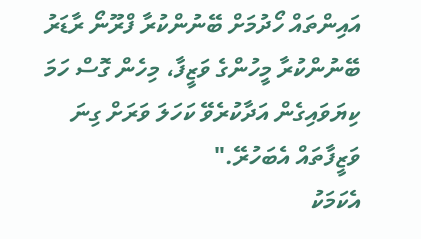އައިންތައް ހޯދުމަށް ބޭނުންކުރާ ފްރޫނޯ ރާޑަރު ބޭނުންކުރާ މީހުންގެ ވަޒީފާ، މިހެން ގޮސް ހަމަ ކިޔަވައިގެން އަދާކުރެވޭ ކަހަލަ ވަރަށް ގިނަ ވަޒީފާތައް އެބަހުރޭ."
އެކަމަކު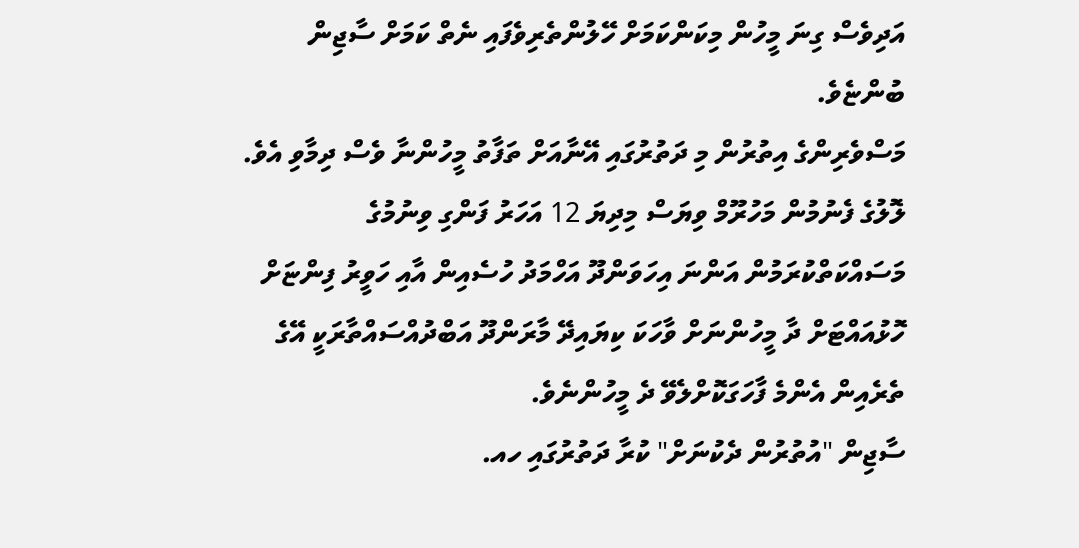އަދިވެސް ގިނަ މީހުން މިކަންކަމަށް ހޭލުންތެރިވެފައި ނެތް ކަމަށް ސާޖިން ބުންޏެވެ.
މަސްވެރިންގެ އިތުރުން މި ދަތުރުގައި އޭނާއަށް ތަފާތު މީހުންނާ ވެސް ދިމާވި އެވެ. ލޮލުގެ ފެނުމުން މަހުރޫމް ވިޔަސް މިދިޔަ 12 އަހަރު ފަންގި ވިނުމުގެ މަސައްކަތްކުރަމުން އަންނަ އިހަވަންދޫ އަހްމަދު ހުސެއިން އާއި ހަވީރު ފިންޏަށް ހޮޅުއައްޓަށް ދާ މީހުންނަށް ވާހަކަ ކިޔައިދޭ މާރަންދޫ އަބްދުއްސައްތާރަކީ އޭގެ ތެރެއިން އެންމެ ފާހަގަކޮށްލެވޭ ދެ މީހުންނެވެ.
ސާޖިން "އުތުރުން ދެކުނަށް" ކުރާ ދަތުރުގައި ހއ.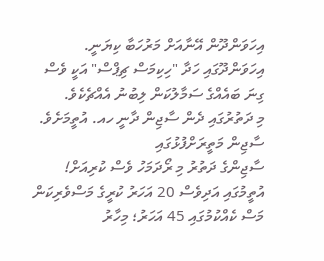އިހަވަންދޫން އޭނާއަށް މަރުހަބާ ކިޔަނީ.
އިހަވަންދޫގައި ހަދާ "ހިކިމަސް ޗިޕްސް" އަކީ ވެސް ގިނަ ބައެއްގެ ސަމާލުކަން ލިބުނު އެއްޗެކެވެ.
މި ދަތުރުގައި ދެން ސާޖިން ދާނީ ހއ. އުތީމަށެވެ.
ސާޖިން މަތީރަށްފުޅުގައި
ސާޖިންގެ ދަތުރު މި ރޯދަމަހު ވެސް ކުރިއަށް!
އުތީމުގައި އަދިވެސް 20 އަހަރު ކުރީގެ މަސްވެރިކަން
މަސް ކެއްކުމުގައި 45 އަހަރު؛ މިހާރު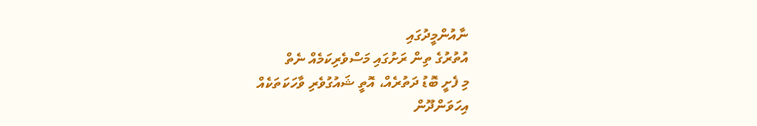ނާއުންމީދުގައި
އުތުރުގެ ތިން ރަށުގައި މަސްވެރިކަމެއް ނެތް
މި ފެށީ ބޮޑު ދަތުރެއް، އޮތީ ޝައުގުވެރި ވާހަކަތަކެއް
އިހަވަންދޫން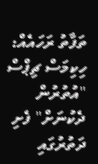ތަފާތު ރަހައެއް: ހިކިމަސް ޗިޕްސް
"އުތުރުން ދެކުނަށް" ފެށި ދަތުރުގައި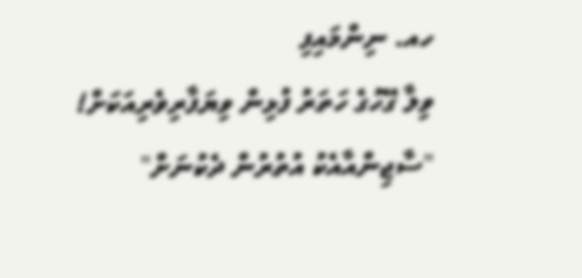ހއ. ނިންމައިފި
ވިލާ ގޭހުގެ ހަތަރު ފުޅިން ވިޔަފާރިވެރިއަކަށް!
"ސާޖިންއާއެކު އުތުރުން ދެކުނަށް"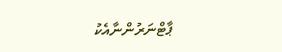ޕާޓްނަރުންނާއެކު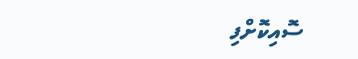ސޮއިކޮށްފި